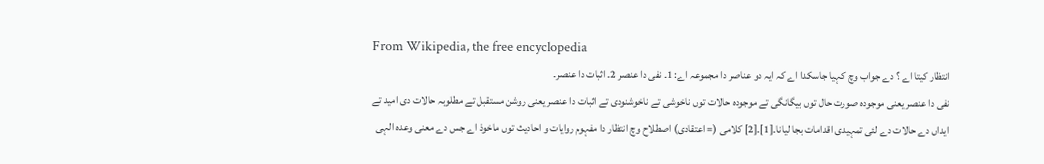From Wikipedia, the free encyclopedia
انتظار کيتا اے ؟ دے جواب وچ کہیا جاسکدا اے کہ ایہ دو عناصر دا مجموعہ اے: 1۔ نفی دا عنصر 2۔ اثبات دا عنصر۔
نفی دا عنصر یعنی موجودہ صورت حال توں بیگانگی تے موجودہ حالات توں ناخوشی تے ناخوشنودی تے اثبات دا عنصر یعنی روشن مستقبل تے مطلوبہ حالات دی امید تے ایداں دے حالات دے لئی تمہیدی اقدامات بجا لیانا۔[1]۔[2] کلامی (= اعتقادی) اصطلاح وچ انتظار دا مفہوم روایات و احادیث توں ماخوذ اے جس دے معنی وعدہ الہی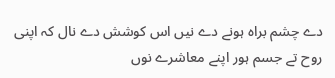دے چشم براہ ہونے دے نيں اس کوشش دے نال کہ اپنی روح تے جسم ہور اپنے معاشرے نوں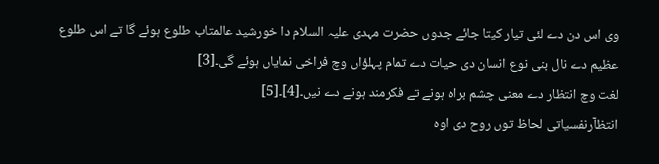وی اس دن دے لئی تیار کيتا جائے جدوں حضرت مہدی علیہ السلام دا خورشید عالمتاب طلوع ہوئے گا تے اس طلوع عظیم دے نال بنی نوع انسان دی حیات دے تمام پہلؤاں وچ فراخی نمایاں ہوئے گی۔[3]
لغت وچ انتظار دے معنی چشم براہ ہونے تے فکرمند ہونے دے نيں۔[4]۔[5]
انتظآرنفسیاتی لحاظ توں روح دی اوہ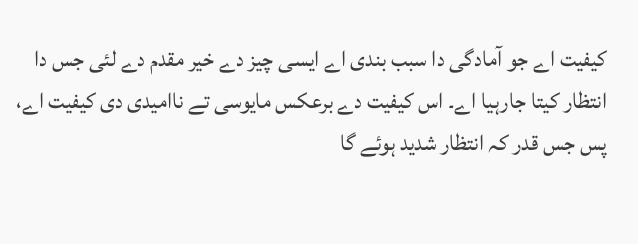کیفیت اے جو آمادگی دا سبب بندی اے ایسی چیز دے خیر مقدم دے لئی جس دا انتظار کيتا جارہیا اے۔ اس کیفیت دے برعکس مایوسی تے ناامیدی دی کیفیت اے، پس جس قدر کہ انتظار شدید ہوئے گا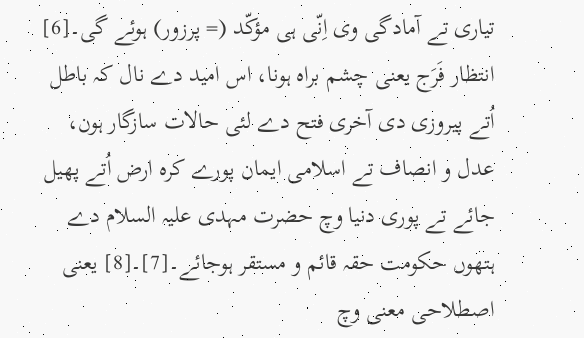تیاری تے آمادگی وی اِنّی ہی مؤکّد (= پرزور) ہوئے گی۔[6]
انتظار فَرَج یعنی چشم براہ ہونا، اس امید دے نال کہ باطل اُتے پیروزی دی آخری فتح دے لئی حالات سازگار ہون، عدل و انصاف تے اسلامی ایمان پورے کرہ ارض اُتے پھیل جائے تے پوری دنیا وچ حضرت مہدی علیہ السلام دے ہتھوں حکومت حقہ قائم و مستقر ہوجائے۔[7]۔[8] یعنی اصطلاحی معنی وچ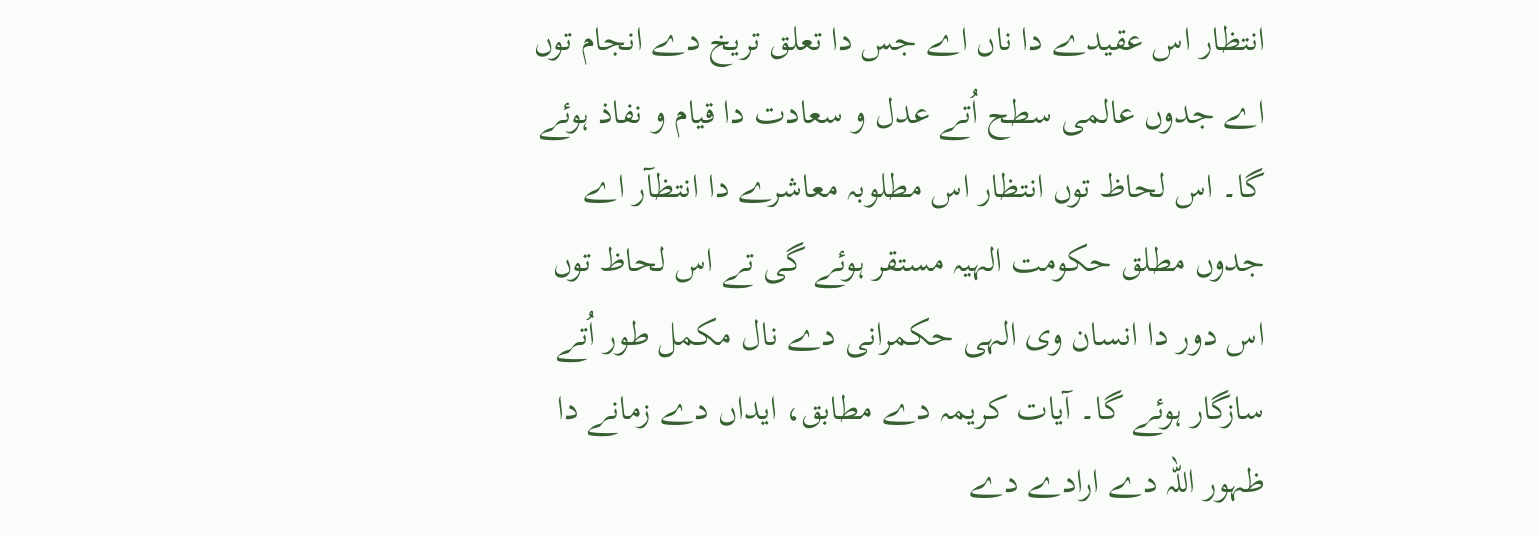انتظار اس عقیدے دا ناں اے جس دا تعلق تریخ دے انجام توں اے جدوں عالمی سطح اُتے عدل و سعادت دا قیام و نفاذ ہوئے گا۔ اس لحاظ توں انتظار اس مطلوبہ معاشرے دا انتظآر اے جدوں مطلق حکومت الہیہ مستقر ہوئے گی تے اس لحاظ توں اس دور دا انسان وی الہی حکمرانی دے نال مکمل طور اُتے سازگار ہوئے گا۔ آیات کریمہ دے مطابق، ایداں دے زمانے دا ظہور اللہ دے ارادے دے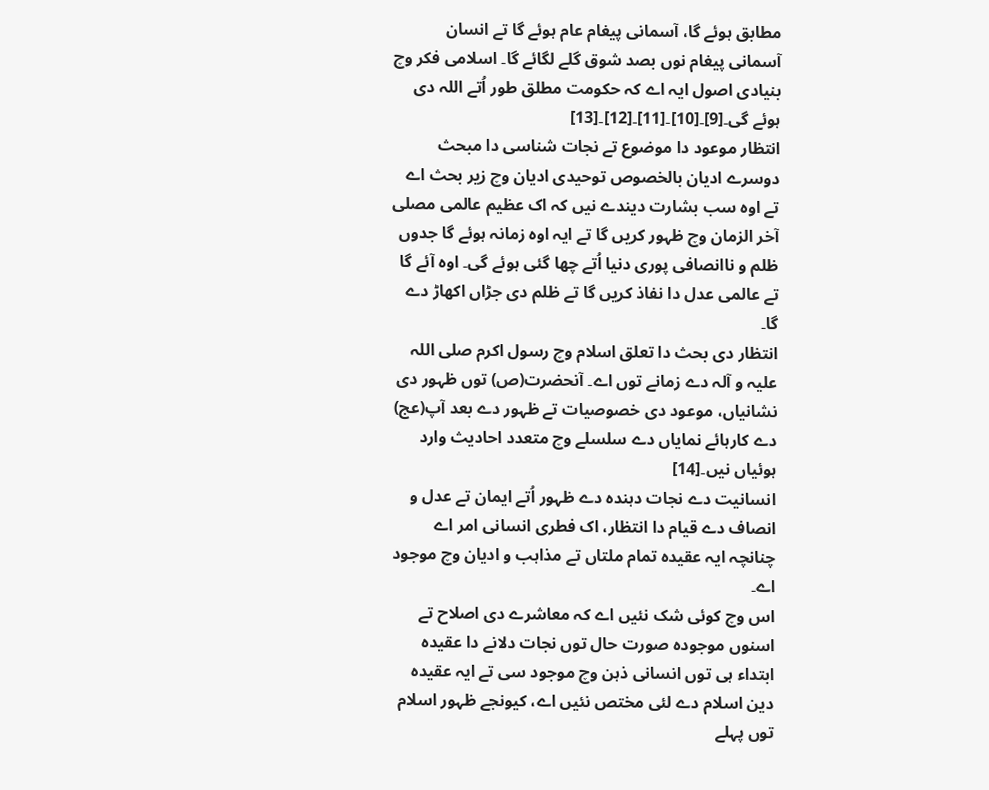مطابق ہوئے گا، آسمانی پیغام عام ہوئے گا تے انسان آسمانی پیغام نوں بصد شوق گلے لگائے گا۔ اسلامی فکر وچ بنیادی اصول ایہ اے کہ حکومت مطلق طور اُتے اللہ دی ہوئے گی۔[9]۔[10]۔[11]۔[12]۔[13]
انتظار موعود دا موضوع تے نجات شناسی دا مبحث دوسرے ادیان بالخصوص توحیدی ادیان وچ زیر بحث اے تے اوہ سب بشارت دیندے نيں کہ اک عظیم عالمی مصلی آخر الزمان وچ ظہور کريں گا تے ایہ اوہ زمانہ ہوئے گا جدوں ظلم و ناانصافی پوری دنیا اُتے چھا گئی ہوئے گی۔ اوہ آئے گا تے عالمی عدل دا نفاذ کريں گا تے ظلم دی جڑاں اکھاڑ دے گا۔
انتظار دی بحث دا تعلق اسلام وچ رسول اکرم صلی اللہ علیہ و آلہ دے زمانے توں اے۔ آنحضرت(ص) توں ظہور دی نشانیاں، موعود دی خصوصیات تے ظہور دے بعد آپ(عج) دے کارہائے نمایاں دے سلسلے وچ متعدد احادیث وارد ہوئیاں نيں۔[14]
انسانیت دے نجات دہندہ دے ظہور اُتے ایمان تے عدل و انصاف دے قیام دا انتظار، اک فطری انسانی امر اے چنانچہ ایہ عقیدہ تمام ملتاں تے مذاہب و ادیان وچ موجود اے۔
اس وچ کوئی شک نئيں اے کہ معاشرے دی اصلاح تے اسنوں موجودہ صورت حال توں نجات دلانے دا عقیدہ ابتداء ہی توں انسانی ذہن وچ موجود سی تے ایہ عقیدہ دین اسلام دے لئی مختص نئيں اے، کیونجے ظہور اسلام توں پہلے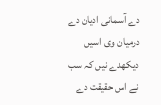دے آسمانی ادیان دے درمیان وی اسيں دیکھدے نيں کہ سب نے اس حقیقت دے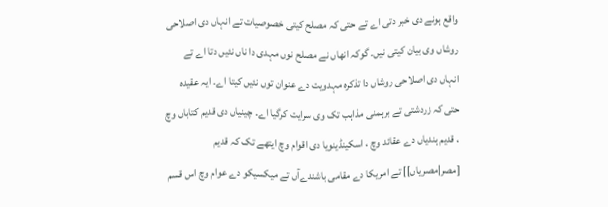واقع ہونے دی خبر دتی اے تے حتی کہ مصلح کيتی خصوصیات تے انہاں دی اصلاحی روشاں وی بیان کيتی نيں۔ گوکہ انھاں نے مصلح نوں مہدی دا ناں نئيں دتا اے تے انہاں دی اصلاحی روشاں دا تذکرہ مہدویت دے عنوان توں نئيں کيتا اے۔ ایہ عقیدہ حتی کہ زردشتی تے برہمنی مذاہب تک وی سرایت کرگیا اے۔ چینیاں دی قدیم کتاباں وچ ، قدیم ہندیاں دے عقائد وچ ، اسکینڈینویا دی اقوام وچ ایتھے تک کہ قدیم [مصر|مصریاں]] تے امریکا دے مقامی باشندےآں تے میکسیکو دے عوام وچ اس قسم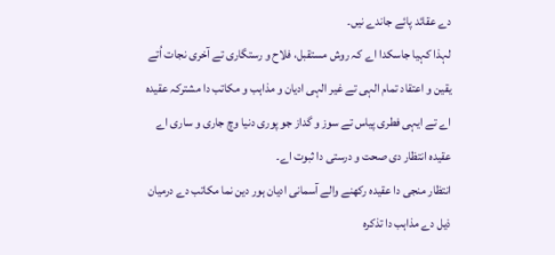دے عقائد پائے جاندے نيں۔
لہذا کہیا جاسکدا اے کہ روش مستقبل، فلاح و رستگاری تے آخری نجات اُتے یقین و اعتقاد تمام الہی تے غیر الہی ادیان و مذاہب و مکاتب دا مشترکہ عقیدہ اے تے ایہی فطری پیاس تے سوز و گداز جو پوری دنیا وچ جاری و ساری اے عقیدہ انتظار دی صحت و درستی دا ثبوت اے۔
انتظار منجی دا عقیدہ رکھنے والے آسمانی ادیان ہور دین نما مکاتب دے درمیان ذیل دے مذاہب دا تذکرہ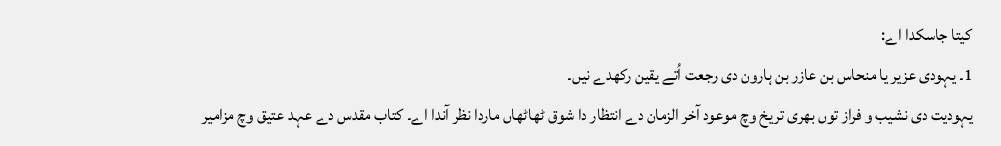کيتا جاسکدا اے:
1۔ یہودی عزیر یا منحاس بن عازر بن ہارون دی رجعت اُتے یقین رکھدے نيں۔
یہودیت دی نشیب و فراز توں بھری تریخ وچ موعود آخر الزمان دے انتظار دا شوق ٹھاٹھاں ماردا نظر آندا اے۔ کتاب مقدس دے عہد عتیق وچ مزامیر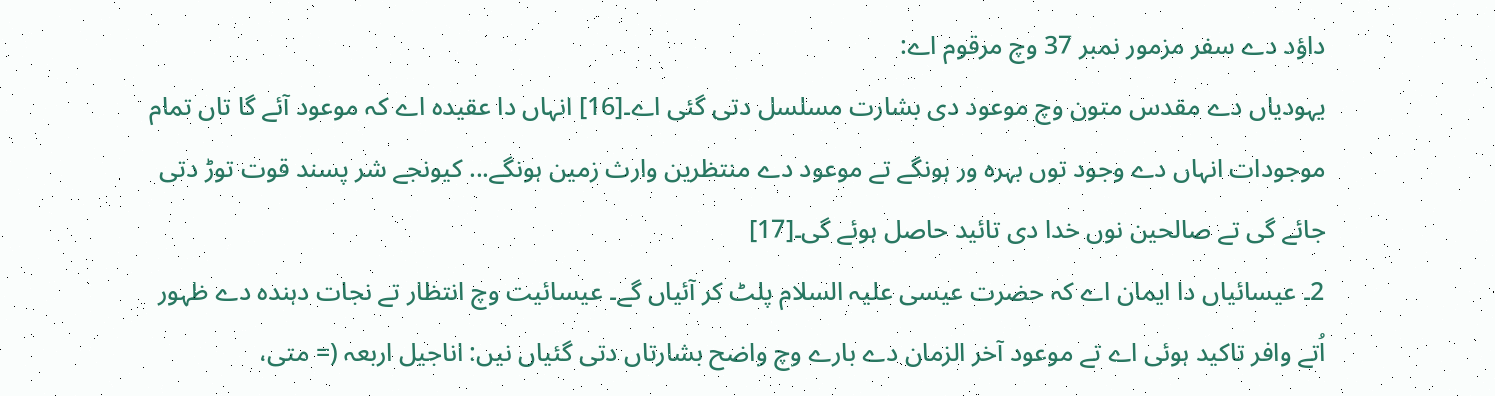داؤد دے سفر مزمور نمبر 37 وچ مرقوم اے:
یہودیاں دے مقدس متون وچ موعود دی بشارت مسلسل دتی گئی اے۔[16] انہاں دا عقیدہ اے کہ موعود آئے گا تاں تمام موجودات انہاں دے وجود توں بہرہ ور ہونگے تے موعود دے منتظرین وارث زمین ہونگے... کیونجے شر پسند قوت توڑ دتی جائے گی تے صالحین نوں خدا دی تائید حاصل ہوئے گی۔[17]
2۔ عیسائیاں دا ایمان اے کہ حضرت عیسی علیہ السلام پلٹ کر آئیاں گے۔ عیسائیت وچ انتظار تے نجات دہندہ دے ظہور اُتے وافر تاکید ہوئی اے تے موعود آخر الزمان دے بارے وچ واضح بشارتاں دتی گئیاں نيں: اناجیل اربعہ (= متی،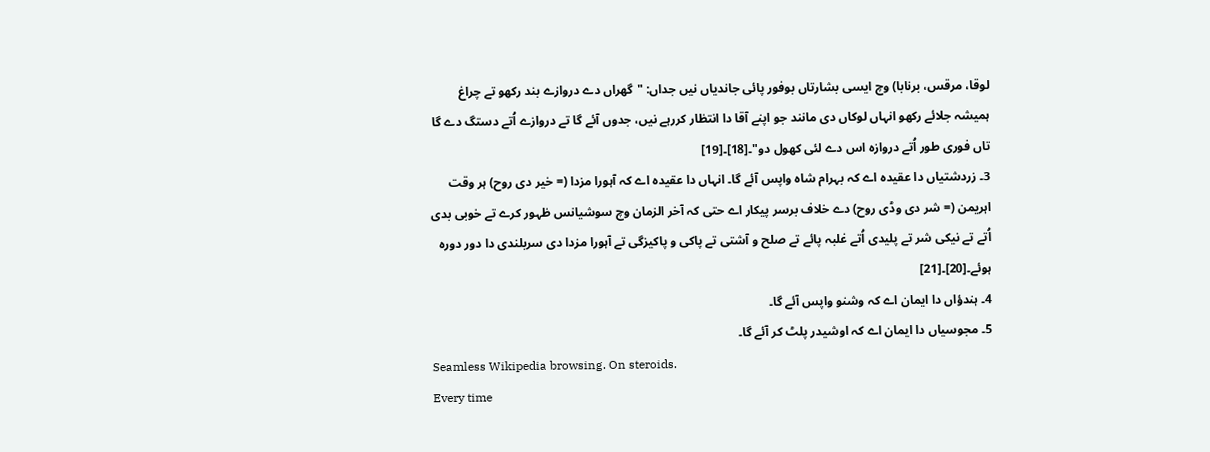لوقا، مرقس، برنابا) وچ ایسی بشارتاں بوفور پائی جاندیاں نيں جداں: "گھراں دے دروازے بند رکھو تے چراغ ہمیشہ جلائے رکھو انہاں لوکاں دی مانند جو اپنے آقا دا انتظار کررہے نيں، جدوں آئے گا تے دروازے اُتے دستگ دے گا تاں فوری طور اُتے دروازہ اس دے لئی کھول دو"۔[18]۔[19]
3۔ زردشتیاں دا عقیدہ اے کہ بہرام شاہ واپس آئے گا۔ انہاں دا عقیدہ اے کہ آہورا مزدا (= خیر دی روح) ہر وقت اہریمن (= شر دی وڈی روح) دے خلاف برسر پیکار اے حتی کہ آخر الزمان وچ سوشیانس ظہور کرے تے خوبی بدی اُتے تے نیکی شر تے پلیدی اُتے غلبہ پائے تے صلح و آشتی تے پاکی و پاکیزگی تے آہورا مزدا دی سربلندی دا دور دورہ ہوئے۔[20]۔[21]
4۔ ہندؤاں دا ایمان اے کہ وشنو واپس آئے گا۔
5۔ مجوسیاں دا ایمان اے کہ اوشیدر پلٹ کر آئے گا۔
Seamless Wikipedia browsing. On steroids.
Every time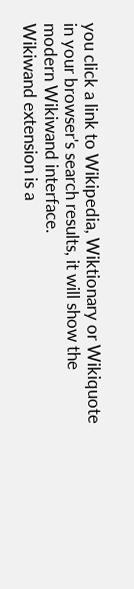you click a link to Wikipedia, Wiktionary or Wikiquote in your browser's search results, it will show the modern Wikiwand interface.
Wikiwand extension is a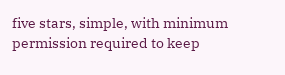five stars, simple, with minimum permission required to keep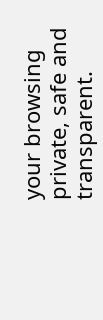your browsing private, safe and transparent.